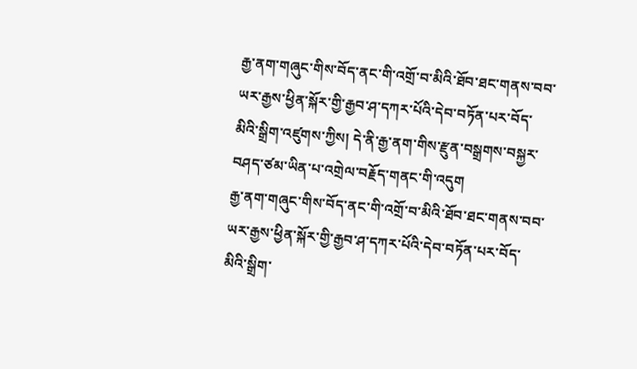རྒྱ་ནག་གཞུང་གིས་བོད་ནང་གི་འགྲོ་བ་མིའི་ཐོབ་ཐང་གནས་བབ་ཡར་རྒྱས་ཕྱིན་སྐོར་གྱི་རྒྱབ་ཤ་དཀར་པོའི་དེབ་བཏོན་པར་བོད་མིའི་སྒྲིག་འཛུགས་ཀྱིས། དེ་ནི་རྒྱ་ནག་གིས་རྫུན་བསྒྲགས་བསྐྱར་བཤད་ཙམ་ཡིན་པ་འགྲེལ་བརྗོད་གནང་གི་འདུག
རྒྱ་ནག་གཞུང་གིས་བོད་ནང་གི་འགྲོ་བ་མིའི་ཐོབ་ཐང་གནས་བབ་ཡར་རྒྱས་ཕྱིན་སྐོར་གྱི་རྒྱབ་ཤ་དཀར་པོའི་དེབ་བཏོན་པར་བོད་མིའི་སྒྲིག་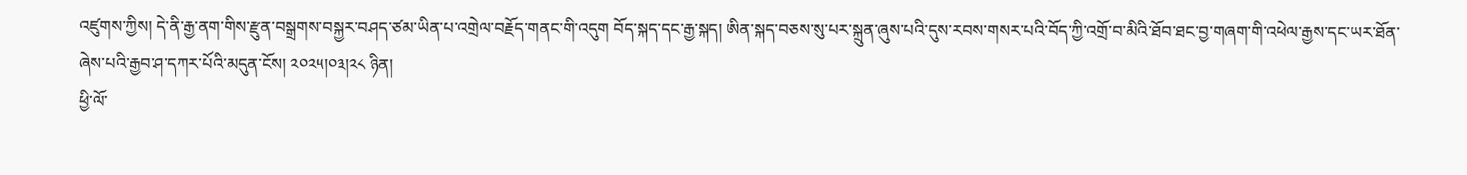འཛུགས་ཀྱིས། དེ་ནི་རྒྱ་ནག་གིས་རྫུན་བསྒྲགས་བསྐྱར་བཤད་ཙམ་ཡིན་པ་འགྲེལ་བརྗོད་གནང་གི་འདུག བོད་སྐད་དང་རྒྱ་སྐད། ཨིན་སྐད་བཅས་སུ་པར་སྐྲུན་ཞུས་པའི་དུས་རབས་གསར་པའི་བོད་ཀྱི་འགྲོ་བ་མིའི་ཐོབ་ཐང་བྱ་གཞག་གི་འཕེལ་རྒྱས་དང་ཡར་ཐོན་ཞེས་པའི་རྒྱབ་ཤ་དཀར་པོའི་མདུན་ངོས། ༢༠༢༥།༠༣།༢༨ ཉིན།
ཕྱི་ལོ་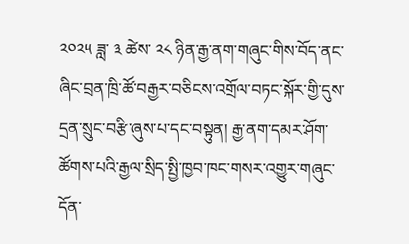༢༠༢༥ ཟླ་ ༣ ཚེས་ ༢༨ ཉིན་རྒྱ་ནག་གཞུང་གིས་བོད་ནང་ཞིང་བྲན་ཁྲི་ཚོ་བརྒྱར་བཅིངས་འགྲོལ་བཏང་སྐོར་གྱི་དུས་དྲན་སྲུང་བརྩི་ཞུས་པ་དང་བསྟུན། རྒྱ་ནག་དམར་ཤོག་ཚོགས་པའི་རྒྱལ་སྲིད་སྤྱི་ཁྱབ་ཁང་གསར་འགྱུར་གཞུང་དོན་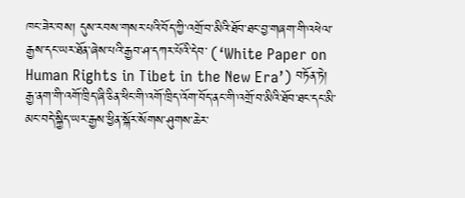ཁང་ཟེར་བས། དུས་རབས་གསར་པའི་བོད་ཀྱི་འགྲོ་བ་མིའི་ཐོབ་ཐང་བྱ་གཞག་གི་འཕེལ་རྒྱས་དང་ཡར་ཐོན་ཞེས་པའི་རྒྱབ་ཤ་དཀར་པོའི་དེབ་ (‘White Paper on Human Rights in Tibet in the New Era’) བཏོན་ཏེ། རྒྱ་ནག་གི་འགོ་ཁྲིད་ཞི་ཅིན་ཕིང་གི་འགོ་ཁྲིད་འོག་བོད་ནང་གི་འགྲོ་བ་མིའི་ཐོབ་ཐང་དང་མི་མང་བདེ་སྐྱིད་ཡར་རྒྱས་ཕྱིན་སྐོར་སོགས་ཤུགས་ཆེར་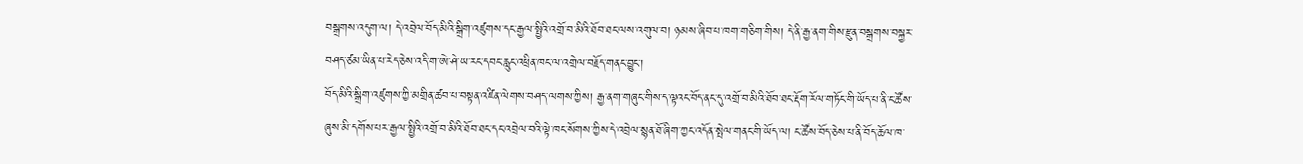བསྒྲགས་འདུག་ལ། དེ་འབྲེལ་བོད་མིའི་སྒྲིག་འཛུགས་དང་རྒྱལ་སྤྱིའི་འགྲོ་བ་མིའི་ཐོབ་ཐང་ལས་འགུལ་བ། ཉམས་ཞིབ་པ་ཁག་གཅིག་གིས། དེ་ནི་རྒྱ་ནག་གིས་རྫུན་བསྒྲགས་བསྐྱར་བཤད་ཙམ་ཡིན་པ་རེད་ཅེས་འདི་ག་ཨེ་ཤེ་ཡ་རང་དབང་རླུང་འཕྲིན་ཁང་ལ་འགྲེལ་བརྗོད་གནང་བྱུང་།
བོད་མིའི་སྒྲིག་འཛུགས་ཀྱི་མགྲིན་ཚབ་པ་བསྟན་འཛིན་ལེགས་བཤད་ལགས་ཀྱིས། རྒྱ་ནག་གཞུང་གིས་ད་ལྟའང་བོད་ནང་དུ་འགྲོ་བ་མིའི་ཐོབ་ཐང་རྡོག་རོལ་གཏོང་གི་ཡོད་པ་ནི་ང་ཚོས་ཞུས་མི་དགོས་པར་རྒྱལ་སྤྱིའི་འགྲོ་བ་མིའི་ཐོབ་ཐང་དང་འབྲེལ་བའི་ལྟེ་ཁང་སོགས་ཀྱིས་དེ་འབྲེལ་སྙན་ཐོ་ཞིག་ཀྱང་འདོན་སྤེལ་གནང་གི་ཡོད་ལ། ང་ཚོས་བོད་ཅེས་པ་ནི་བོད་ཆོལ་ཁ་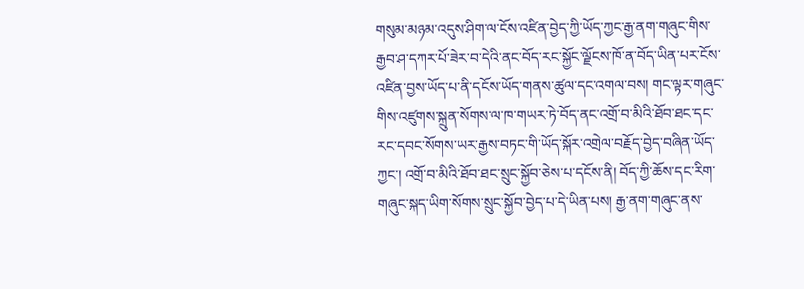གསུམ་མཉམ་འདུས་ཤིག་ལ་ངོས་འཛིན་བྱེད་ཀྱི་ཡོད་ཀྱང་རྒྱ་ནག་གཞུང་གིས་རྒྱབ་ཤ་དཀར་པོ་ཟེར་བ་དེའི་ནང་བོད་རང་སྐྱོང་ལྗོངས་ཁོ་ན་བོད་ཡིན་པར་ངོས་འཛིན་བྱས་ཡོད་པ་ནི་དངོས་ཡོད་གནས་ཚུལ་དང་འགལ་བས། གང་ལྟར་གཞུང་གིས་འཛུགས་སྐྲུན་སོགས་ལ་ཁ་གཡར་ཏེ་བོད་ནང་འགྲོ་བ་མིའི་ཐོབ་ཐང་དང་རང་དབང་སོགས་ཡར་རྒྱས་བཏང་གི་ཡོད་སྐོར་འགྲེལ་བརྗོད་བྱེད་བཞིན་ཡོད་ཀྱང་། འགྲོ་བ་མིའི་ཐོབ་ཐང་སྲུང་སྐྱོབ་ཅེས་པ་དངོས་ནི། བོད་ཀྱི་ཆོས་དང་རིག་གཞུང་སྐད་ཡིག་སོགས་སྲུང་སྐྱོབ་བྱེད་པ་དེ་ཡིན་པས། རྒྱ་ནག་གཞུང་ནས་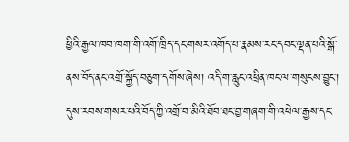ཕྱིའི་རྒྱལ་ཁབ་ཁག་གི་འགོ་ཁྲིད་དང་གསར་འགོད་པ་རྣམས་རང་དབང་ལྡན་པའི་སྒོ་ནས་བོད་ནང་འགྲོ་སྐྱོད་བཅུག་དགོས་ཞེས། འདི་ག་རླུང་འཕྲིན་ཁང་ལ་གསུངས་བྱུང་།
དུས་རབས་གསར་པའི་བོད་ཀྱི་འགྲོ་བ་མིའི་ཐོབ་ཐང་བྱ་གཞག་གི་འཕེལ་རྒྱས་དང་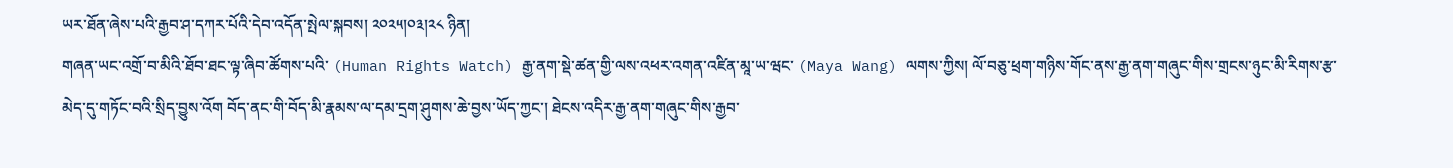ཡར་ཐོན་ཞེས་པའི་རྒྱབ་ཤ་དཀར་པོའི་དེབ་འདོན་སྤེལ་སྐབས། ༢༠༢༥།༠༣།༢༨ ཉིན།
གཞན་ཡང་འགྲོ་བ་མིའི་ཐོབ་ཐང་ལྟ་ཞིབ་ཚོགས་པའི་ (Human Rights Watch) རྒྱ་ནག་སྡེ་ཚན་གྱི་ལས་འཕར་འགན་འཛིན་མཱ་ཡ་ཝང་ (Maya Wang) ལགས་ཀྱིས། ལོ་བཅུ་ཕྲག་གཉིས་གོང་ནས་རྒྱ་ནག་གཞུང་གིས་གྲངས་ཉུང་མི་རིགས་རྩ་མེད་དུ་གཏོང་བའི་སྲིད་བྱུས་འོག བོད་ནང་གི་བོད་མི་རྣམས་ལ་དམ་དྲག་ཤུགས་ཆེ་བྱས་ཡོད་ཀྱང་། ཐེངས་འདིར་རྒྱ་ནག་གཞུང་གིས་རྒྱབ་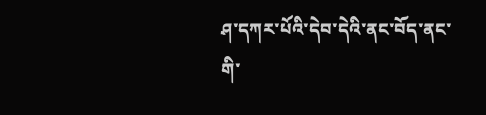ཤ་དཀར་པོའི་དེབ་དེའི་ནང་བོད་ནང་གི་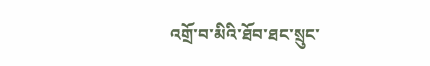འགྲོ་བ་མིའི་ཐོབ་ཐང་སྲུང་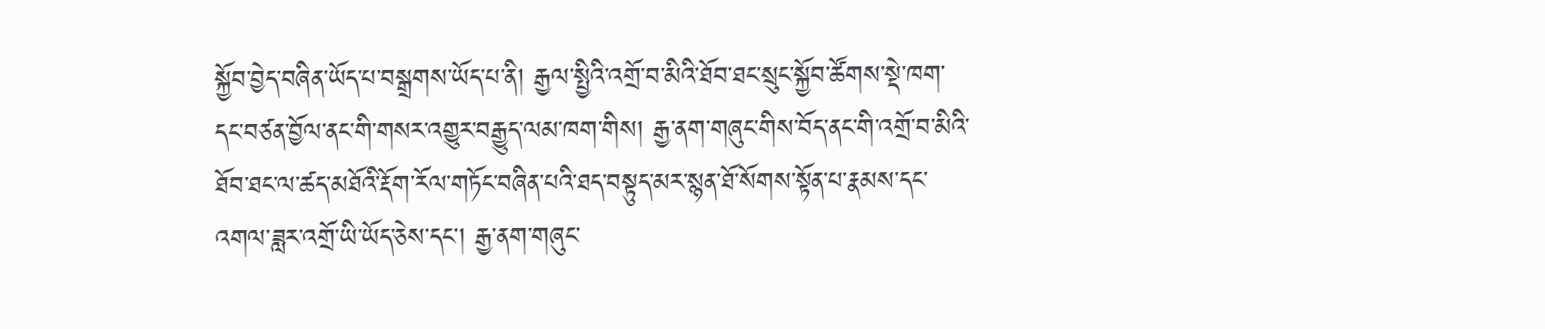སྐྱོབ་བྱེད་བཞིན་ཡོད་པ་བསྒྲགས་ཡོད་པ་ནི། རྒྱལ་སྤྱིའི་འགྲོ་བ་མིའི་ཐོབ་ཐང་སྲུང་སྐྱོབ་ཚོགས་སྡེ་ཁག་དང་བཙན་བྱོལ་ནང་གི་གསར་འགྱུར་བརྒྱུད་ལམ་ཁག་གིས། རྒྱ་ནག་གཞུང་གིས་བོད་ནང་གི་འགྲོ་བ་མིའི་ཐོབ་ཐང་ལ་ཚད་མཐོའི་རྡོག་རོལ་གཏོང་བཞིན་པའི་ཐད་བསྟུད་མར་སྙན་ཐོ་སོགས་སྟོན་པ་རྣམས་དང་འགལ་ཟླར་འགྲོ་ཡི་ཡོད་ཅེས་དང་། རྒྱ་ནག་གཞུང་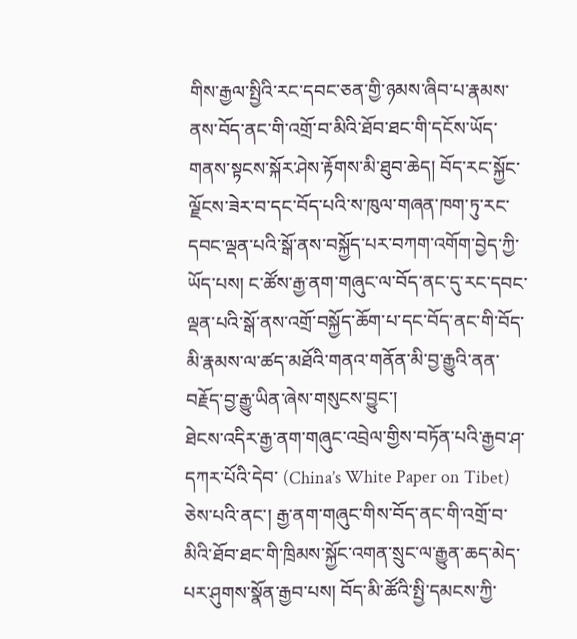གིས་རྒྱལ་སྤྱིའི་རང་དབང་ཅན་གྱི་ཉམས་ཞིབ་པ་རྣམས་ནས་བོད་ནང་གི་འགྲོ་བ་མིའི་ཐོབ་ཐང་གི་དངོས་ཡོད་གནས་སྟངས་སྐོར་ཤེས་རྟོགས་མི་ཐུབ་ཆེད། བོད་རང་སྐྱོང་ལྗོངས་ཟེར་བ་དང་བོད་པའི་ས་ཁུལ་གཞན་ཁག་ཏུ་རང་དབང་ལྡན་པའི་སྒོ་ནས་བསྐྱོད་པར་བཀག་འགོག་བྱེད་ཀྱི་ཡོད་པས། ང་ཚོས་རྒྱ་ནག་གཞུང་ལ་བོད་ནང་དུ་རང་དབང་ལྡན་པའི་སྒོ་ནས་འགྲོ་བསྐྱོད་ཆོག་པ་དང་བོད་ནང་གི་བོད་མི་རྣམས་ལ་ཚད་མཐོའི་གནའ་གནོན་མི་བྱ་རྒྱུའི་ནན་བརྗོད་བྱ་རྒྱུ་ཡིན་ཞེས་གསུངས་བྱུང་།
ཐེངས་འདིར་རྒྱ་ནག་གཞུང་འབྲེལ་གྱིས་བཏོན་པའི་རྒྱབ་ཤ་དཀར་པོའི་དེབ་ (China’s White Paper on Tibet) ཅེས་པའི་ནང་། རྒྱ་ནག་གཞུང་གིས་བོད་ནང་གི་འགྲོ་བ་མིའི་ཐོབ་ཐང་གི་ཁྲིམས་སྐྱོང་འགན་སྲུང་ལ་རྒྱུན་ཆད་མེད་པར་ཤུགས་སྣོན་རྒྱབ་པས། བོད་མི་ཚོའི་སྤྱི་དམངས་ཀྱི་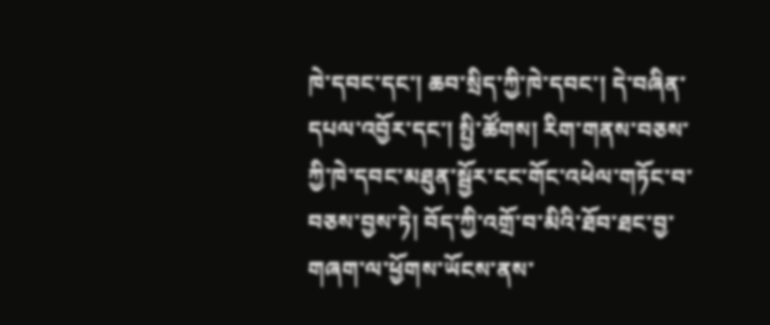ཁེ་དབང་དང་། ཆབ་སྲིད་ཀྱི་ཁེ་དབང་། དེ་བཞིན་དཔལ་འབྱོར་དང་། སྤྱི་ཚོགས། རིག་གནས་བཅས་ཀྱི་ཁེ་དབང་མཐུན་སྦྱོར་ངང་གོང་འཕེལ་གཏོང་བ་བཅས་བྱས་ཏེ། བོད་ཀྱི་འགྲོ་བ་མིའི་ཐོབ་ཐང་བྱ་གཞག་ལ་ཕྱོགས་ཡོངས་ནས་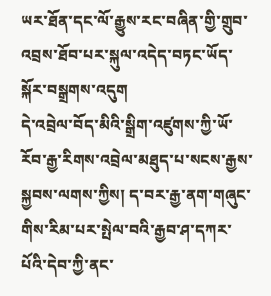ཡར་ཐོན་དང་ལོ་རྒྱུས་རང་བཞིན་གྱི་གྲུབ་འབྲས་ཐོབ་པར་སྐུལ་འདེད་བཏང་ཡོད་སྐོར་བསྒྲགས་འདུག
དེ་འབྲེལ་བོད་མིའི་སྒྲིག་འཛུགས་ཀྱི་ཡོ་རོབ་རྒྱ་རིགས་འབྲེལ་མཐུད་པ་སངས་རྒྱས་སྐྱབས་ལགས་ཀྱིས། ད་བར་རྒྱ་ནག་གཞུང་གིས་རིམ་པར་སྤེལ་བའི་རྒྱབ་ཤ་དཀར་པོའི་དེབ་ཀྱི་ནང་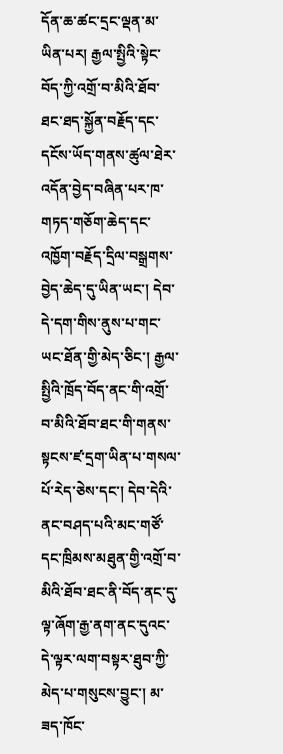དོན་ཆ་ཚང་དྲང་ལྡན་མ་ཡིན་པར། རྒྱལ་སྤྱིའི་སྟེང་བོད་ཀྱི་འགྲོ་བ་མིའི་ཐོབ་ཐང་ཐད་སྐྱོན་བརྗོད་དང་དངོས་ཡོད་གནས་ཚུལ་ཐེར་འདོན་བྱེད་བཞིན་པར་ཁ་གཏད་གཅོག་ཆེད་དང་འཁྱོག་བརྗོད་དྲིལ་བསྒྲགས་བྱེད་ཆེད་དུ་ཡིན་ཡང་། དེབ་དེ་དག་གིས་ནུས་པ་གང་ཡང་ཐོན་གྱི་མེད་ཅིང་། རྒྱལ་སྤྱིའི་ཁྲོད་བོད་ནང་གི་འགྲོ་བ་མིའི་ཐོབ་ཐང་གི་གནས་སྟངས་ཛ་དྲག་ཡིན་པ་གསལ་པོ་རེད་ཅེས་དང་། དེབ་དེའི་ནང་བཤད་པའི་མང་གཙོ་དང་ཁྲིམས་མཐུན་གྱི་འགྲོ་བ་མིའི་ཐོབ་ཐང་ནི་བོད་ནང་དུ་ལྟ་ཞོག་རྒྱ་ནག་ནང་དུའང་དེ་ལྟར་ལག་བསྟར་ཐུབ་ཀྱི་མེད་པ་གསུངས་བྱུང་། མ་ཟད་ཁོང་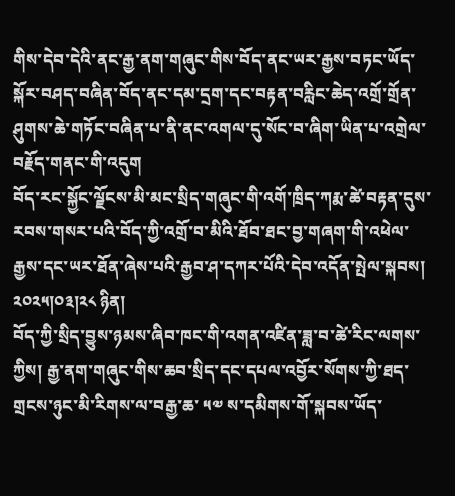གིས་དེབ་དེའི་ནང་རྒྱ་ནག་གཞུང་གིས་བོད་ནང་ཡར་རྒྱས་བཏང་ཡོད་སྐོར་བཤད་བཞིན་བོད་ནང་དམ་དྲག་དང་བརྟན་བརླིང་ཆེད་འགྲོ་གྲོན་ཤུགས་ཆེ་གཏོང་བཞིན་པ་ནི་ནང་འགལ་དུ་སོང་བ་ཞིག་ཡིན་པ་འགྲེལ་བརྗོད་གནང་གི་འདུག
བོད་རང་སྐྱོང་ལྗོངས་མི་མང་སྲིད་གཞུང་གི་འགོ་ཁྲིད་ཀརྨ་ཚེ་བརྟན་དུས་རབས་གསར་པའི་བོད་ཀྱི་འགྲོ་བ་མིའི་ཐོབ་ཐང་བྱ་གཞག་གི་འཕེལ་རྒྱས་དང་ཡར་ཐོན་ཞེས་པའི་རྒྱབ་ཤ་དཀར་པོའི་དེབ་འདོན་སྤེལ་སྐབས། ༢༠༢༥།༠༣།༢༨ ཉིན།
བོད་ཀྱི་སྲིད་བྱུས་ཉམས་ཞིབ་ཁང་གི་འགན་འཛིན་ཟླ་བ་ཚེ་རིང་ལགས་ཀྱིས། རྒྱ་ནག་གཞུང་གིས་ཆབ་སྲིད་དང་དཔལ་འབྱོར་སོགས་ཀྱི་ཐད་གྲངས་ཉུང་མི་རིགས་ལ་བརྒྱ་ཆ་ ༥༧ ས་དམིགས་གོ་སྐབས་ཡོད་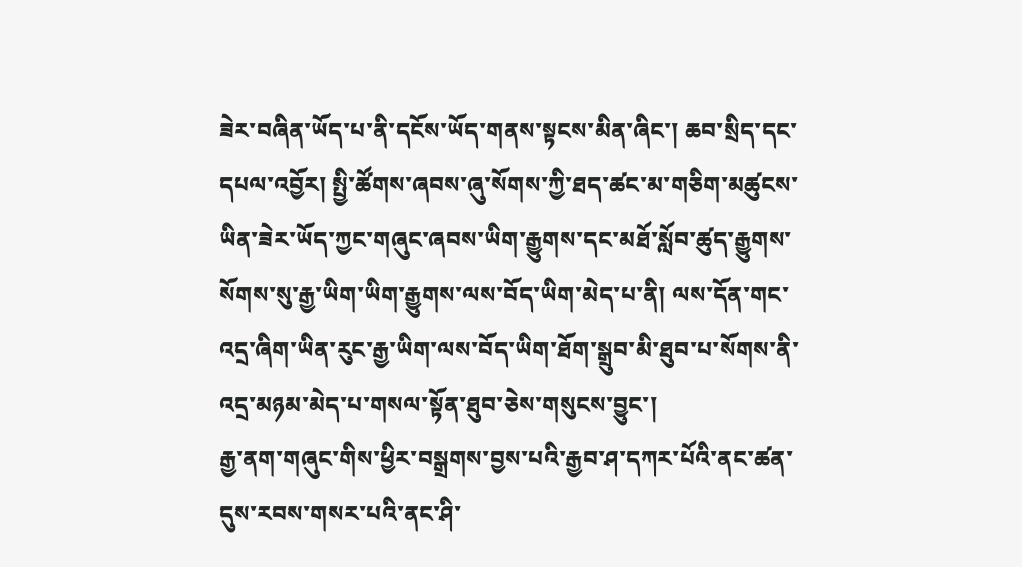ཟེར་བཞིན་ཡོད་པ་ནི་དངོས་ཡོད་གནས་སྟངས་མིན་ཞིང་། ཆབ་སྲིད་དང་དཔལ་འབྱོར། སྤྱི་ཚོགས་ཞབས་ཞུ་སོགས་ཀྱི་ཐད་ཚང་མ་གཅིག་མཚུངས་ཡིན་ཟེར་ཡོད་ཀྱང་གཞུང་ཞབས་ཡིག་རྒྱུགས་དང་མཐོ་སློབ་ཚུད་རྒྱུགས་སོགས་སུ་རྒྱ་ཡིག་ཡིག་རྒྱུགས་ལས་བོད་ཡིག་མེད་པ་ནི། ལས་དོན་གང་འདྲ་ཞིག་ཡིན་རུང་རྒྱ་ཡིག་ལས་བོད་ཡིག་ཐོག་སྒྲུབ་མི་ཐུབ་པ་སོགས་ནི་འདྲ་མཉམ་མེད་པ་གསལ་སྟོན་ཐུབ་ཅེས་གསུངས་བྱུང་།
རྒྱ་ནག་གཞུང་གིས་ཕྱིར་བསྒྲགས་བྱས་པའི་རྒྱབ་ཤ་དཀར་པོའི་ནང་ཚན་དུས་རབས་གསར་པའི་ནང་ཤི་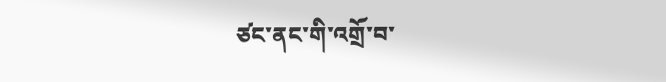ཙང་ནང་གི་འགྲོ་བ་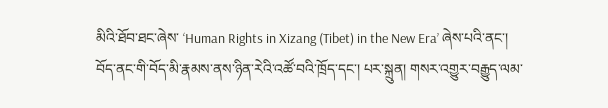མིའི་ཐོབ་ཐང་ཞེས་ ‘Human Rights in Xizang (Tibet) in the New Era’ ཞེས་པའི་ནང་། བོད་ནང་གི་བོད་མི་རྣམས་ནས་ཉིན་རེའི་འཚོ་བའི་ཁྲོད་དང་། པར་སྐྲུན། གསར་འགྱུར་བརྒྱུད་ལམ་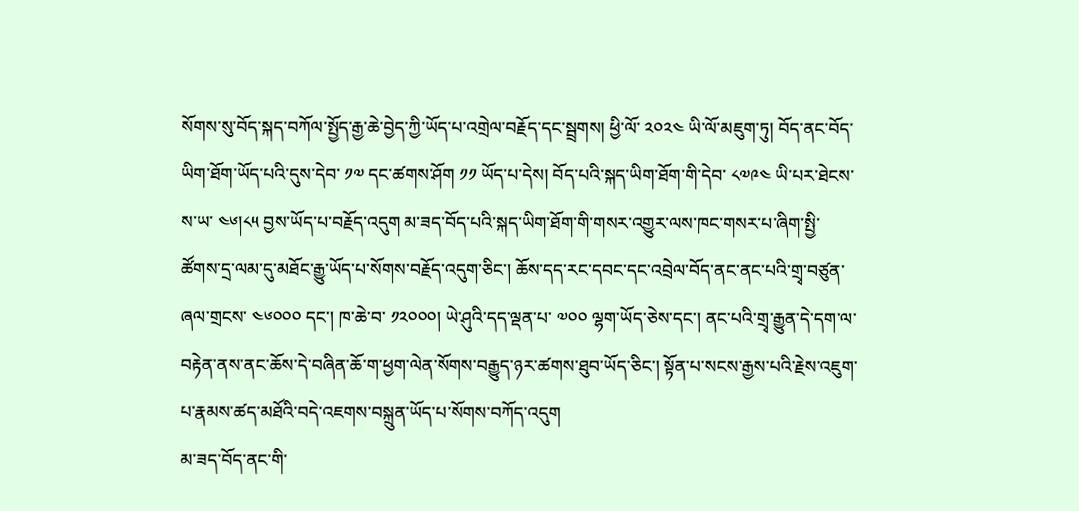སོགས་སུ་བོད་སྐད་བཀོལ་སྤྱོད་རྒྱ་ཆེ་བྱེད་ཀྱི་ཡོད་པ་འགྲེལ་བརྗོད་དང་སྦྲགས། ཕྱི་ལོ་ ༢༠༢༤ ཡི་ལོ་མཇུག་ཏུ། བོད་ནང་བོད་ཡིག་ཐོག་ཡོད་པའི་དུས་དེབ་ ༡༧ དང་ཚགས་ཤོག ༡༡ ཡོད་པ་དེས། བོད་པའི་སྐད་ཡིག་ཐོག་གི་དེབ་ ༨༧༩༤ ཡི་པར་ཐེངས་ས་ཡ་ ༤༦།༨༥ བྱས་ཡོད་པ་བརྗོད་འདུག མ་ཟད་བོད་པའི་སྐད་ཡིག་ཐོག་གི་གསར་འགྱུར་ལས་ཁང་གསར་པ་ཞིག་སྤྱི་ཚོགས་དྲ་ལམ་དུ་མཐོང་རྒྱུ་ཡོད་པ་སོགས་བརྗོད་འདུག་ཅིང་། ཆོས་དད་རང་དབང་དང་འབྲེལ་བོད་ནང་ནང་པའི་གྲྭ་བཙུན་ཞལ་གྲངས་ ༤༦༠༠༠ དང་། ཁ་ཆེ་བ་ ༡༢༠༠༠། ཡེ་ཤུའི་དད་ལྡན་པ་ ༧༠༠ ལྷག་ཡོད་ཅེས་དང་། ནང་པའི་གྲྭ་རྒྱུན་དེ་དག་ལ་བརྟེན་ནས་ནང་ཆོས་དེ་བཞིན་ཆོ་ག་ཕྱག་ལེན་སོགས་བརྒྱུད་ཉར་ཚགས་ཐུབ་ཡོད་ཅིང་། སྟོན་པ་སངས་རྒྱས་པའི་རྗེས་འཇུག་པ་རྣམས་ཚད་མཐོའི་བདེ་འཇགས་བསྐྲུན་ཡོད་པ་སོགས་བཀོད་འདུག
མ་ཟད་བོད་ནང་གི་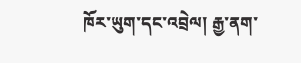ཁོར་ཡུག་དང་འབྲེལ། རྒྱ་ནག་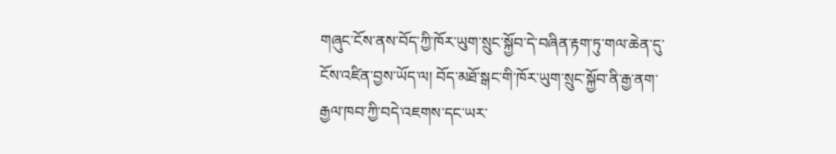གཞུང་ངོས་ནས་བོད་ཀྱི་ཁོར་ཡུག་སྲུང་སྐྱོབ་དེ་བཞིན་རྟག་ཏུ་གལ་ཆེན་དུ་ངོས་འཛིན་བྱས་ཡོད་ལ། བོད་མཐོ་སྒང་གི་ཁོར་ཡུག་སྲུང་སྐྱོབ་ནི་རྒྱ་ནག་རྒྱལ་ཁབ་ཀྱི་བདེ་འཇགས་དང་ཡར་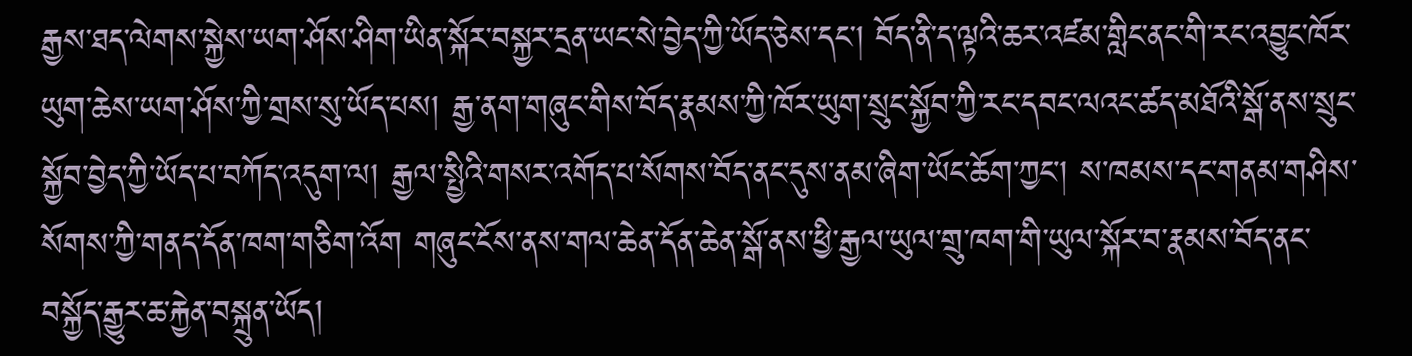རྒྱས་ཐད་ལེགས་སྐྱེས་ཡག་ཤོས་ཤིག་ཡིན་སྐོར་བསྐྱར་དྲན་ཡང་སེ་བྱེད་ཀྱི་ཡོད་ཅེས་དང་། བོད་ནི་ད་ལྟའི་ཆར་འཛམ་གླིང་ནང་གི་རང་འབྱུང་ཁོར་ཡུག་ཆེས་ཡག་ཤོས་ཀྱི་གྲས་སུ་ཡོད་པས། རྒྱ་ནག་གཞུང་གིས་བོད་རྣམས་ཀྱི་ཁོར་ཡུག་སྲུང་སྐྱོབ་ཀྱི་རང་དབང་ལའང་ཚད་མཐོའི་སྒོ་ནས་སྲུང་སྐྱོབ་བྱེད་ཀྱི་ཡོད་པ་བཀོད་འདུག་ལ། རྒྱལ་སྤྱིའི་གསར་འགོད་པ་སོགས་བོད་ནང་དུས་ནམ་ཞིག་ཡོང་ཆོག་ཀྱང་། ས་ཁམས་དང་གནམ་གཤིས་སོགས་ཀྱི་གནད་དོན་ཁག་གཅིག་འོག གཞུང་ངོས་ནས་གལ་ཆེན་དོན་ཆེན་སྒོ་ནས་ཕྱི་རྒྱལ་ཡུལ་གྲུ་ཁག་གི་ཡུལ་སྐོར་བ་རྣམས་བོད་ནང་བསྐྱོད་རྒྱུར་ཆ་རྐྱེན་བསྐྲུན་ཡོད།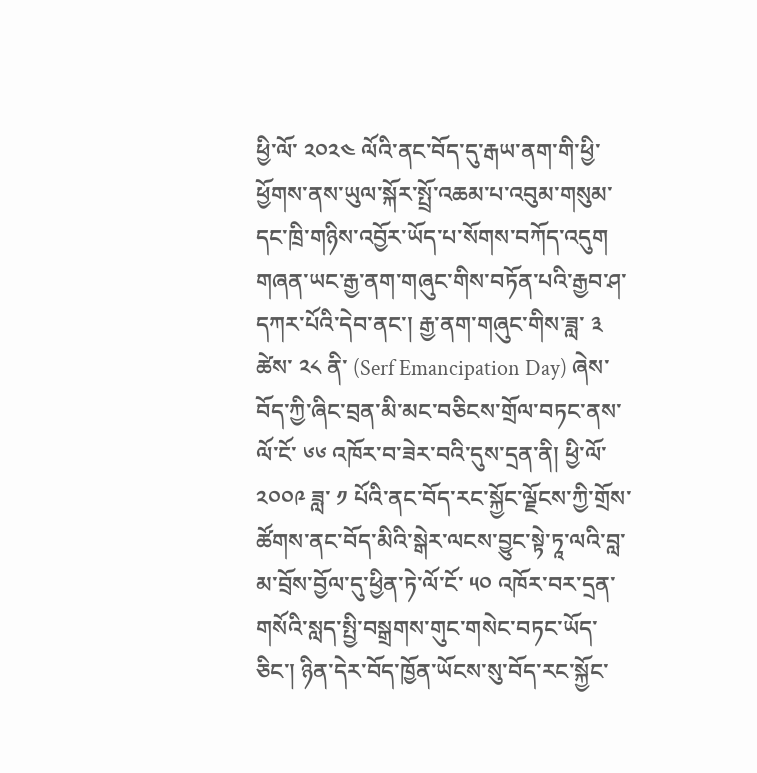ཕྱི་ལོ་ ༢༠༢༤ ལོའི་ནང་བོད་དུ་རྒཡ་ནག་གི་ཕྱི་ཕྱོགས་ནས་ཡུལ་སྐོར་སྤྲོ་འཆམ་པ་འབུམ་གསུམ་དང་ཁྲི་གཉིས་འབྱོར་ཡོད་པ་སོགས་བཀོད་འདུག
གཞན་ཡང་རྒྱ་ནག་གཞུང་གིས་བཏོན་པའི་རྒྱབ་ཤ་དཀར་པོའི་དེབ་ནང་། རྒྱ་ནག་གཞུང་གིས་ཟླ་ ༣ ཚེས་ ༢༨ ནི་ (Serf Emancipation Day) ཞེས་བོད་ཀྱི་ཞིང་བྲན་མི་མང་བཅིངས་གྲོལ་བཏང་ནས་ལོ་ངོ་ ༦༦ འཁོར་བ་ཟེར་བའི་དུས་དྲན་ནི། ཕྱི་ལོ་ ༢༠༠༩ ཟླ་ ༡ པོའི་ནང་བོད་རང་སྐྱོང་ལྗོངས་ཀྱི་གྲོས་ཚོགས་ནང་བོད་མིའི་སྒེར་ལངས་བྱུང་སྟེ་ཏཱ་ལའི་བླ་མ་བྲོས་བྱོལ་དུ་ཕྱིན་ཏེ་ལོ་ངོ་ ༥༠ འཁོར་བར་དྲན་གསོའི་སླད་སྤྱི་བསྒྲགས་གུང་གསེང་བཏང་ཡོད་ཅིང་། ཉིན་དེར་བོད་ཁྱོན་ཡོངས་སུ་བོད་རང་སྐྱོང་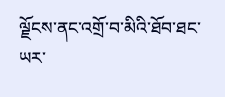ལྗོངས་ནང་འགྲོ་བ་མིའི་ཐོབ་ཐང་ཡར་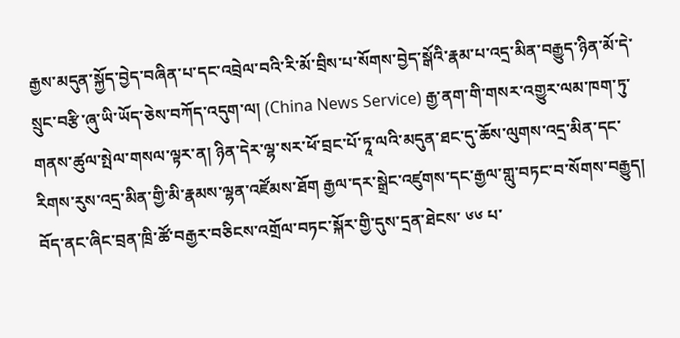རྒྱས་མདུན་སྐྱོད་བྱེད་བཞིན་པ་དང་འབྲེལ་བའི་རི་མོ་བྲིས་པ་སོགས་བྱེད་སྒོའི་རྣམ་པ་འདྲ་མིན་བརྒྱུད་ཉིན་མོ་དེ་སྲུང་བརྩི་ཞུ་ཡི་ཡོད་ཅེས་བཀོད་འདུག་ལ། (China News Service) རྒྱ་ནག་གི་གསར་འགྱུར་ལམ་ཁག་ཏུ་གནས་ཚུལ་སྤེལ་གསལ་ལྟར་ན། ཉིན་དེར་ལྷ་སར་ཕོ་བྲང་པོ་ཏཱ་ལའི་མདུན་ཐང་དུ་ཆོས་ལུགས་འདྲ་མིན་དང་རིགས་རུས་འདྲ་མིན་གྱི་མི་རྣམས་ལྷན་འཛོམས་ཐོག རྒྱལ་དར་སྒྲེང་འཛུགས་དང་རྒྱལ་གླུ་བཏང་བ་སོགས་བརྒྱུད། བོད་ནང་ཞིང་བྲན་ཁྲི་ཚོ་བརྒྱར་བཅིངས་འགྲོལ་བཏང་སྐོར་གྱི་དུས་དྲན་ཐེངས་ ༦༦ པ་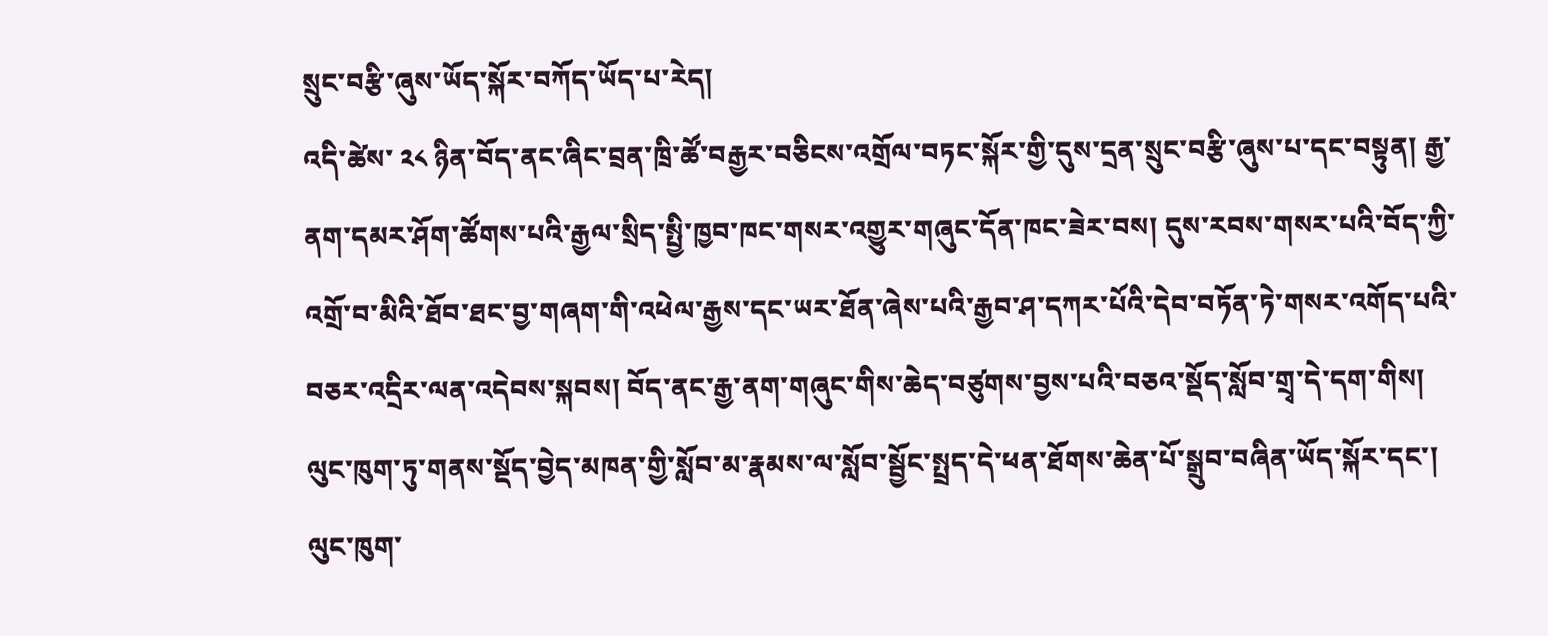སྲུང་བརྩི་ཞུས་ཡོད་སྐོར་བཀོད་ཡོད་པ་རེད།
འདི་ཚེས་ ༢༨ ཉིན་བོད་ནང་ཞིང་བྲན་ཁྲི་ཚོ་བརྒྱར་བཅིངས་འགྲོལ་བཏང་སྐོར་གྱི་དུས་དྲན་སྲུང་བརྩི་ཞུས་པ་དང་བསྟུན། རྒྱ་ནག་དམར་ཤོག་ཚོགས་པའི་རྒྱལ་སྲིད་སྤྱི་ཁྱབ་ཁང་གསར་འགྱུར་གཞུང་དོན་ཁང་ཟེར་བས། དུས་རབས་གསར་པའི་བོད་ཀྱི་འགྲོ་བ་མིའི་ཐོབ་ཐང་བྱ་གཞག་གི་འཕེལ་རྒྱས་དང་ཡར་ཐོན་ཞེས་པའི་རྒྱབ་ཤ་དཀར་པོའི་དེབ་བཏོན་ཏེ་གསར་འགོད་པའི་བཅར་འདྲིར་ལན་འདེབས་སྐབས། བོད་ནང་རྒྱ་ནག་གཞུང་གིས་ཆེད་བཙུགས་བྱས་པའི་བཅའ་སྡོད་སློབ་གྲྭ་དེ་དག་གིས། ལུང་ཁུག་ཏུ་གནས་སྡོད་བྱེད་མཁན་གྱི་སློབ་མ་རྣམས་ལ་སློབ་སྦྱོང་སྤྲད་དེ་ཕན་ཐོགས་ཆེན་པོ་སྒྲུབ་བཞིན་ཡོད་སྐོར་དང་། ལུང་ཁུག་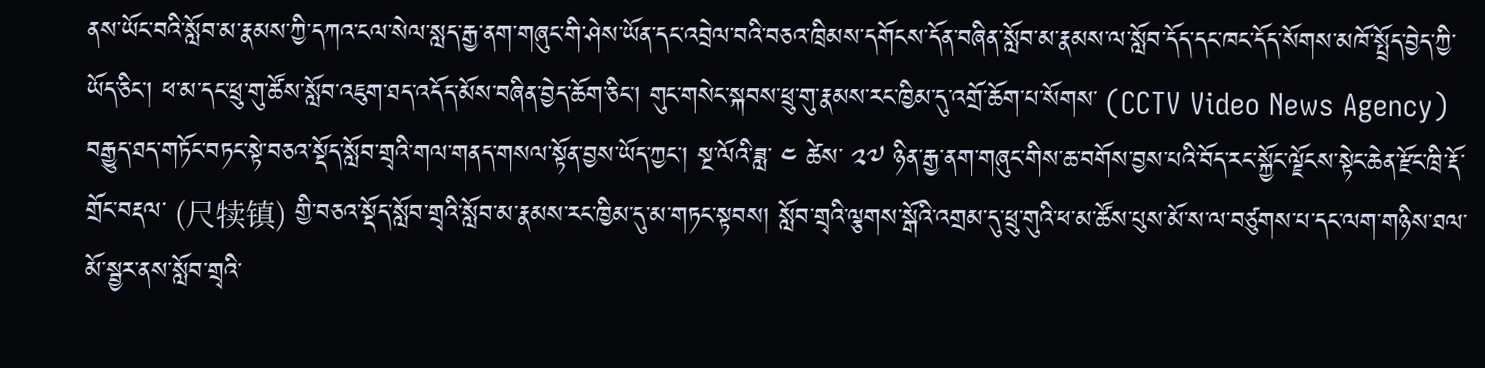ནས་ཡོང་བའི་སློབ་མ་རྣམས་ཀྱི་དཀའ་ངལ་སེལ་སླད་རྒྱ་ནག་གཞུང་གི་ཤེས་ཡོན་དང་འབྲེལ་བའི་བཅའ་ཁྲིམས་དགོངས་དོན་བཞིན་སློབ་མ་རྣམས་ལ་སློབ་དོད་དང་ཁང་དོད་སོགས་མཁོ་སྤྲོད་བྱེད་ཀྱི་ཡོད་ཅིང་། ཕ་མ་དང་ཕྲུ་གུ་ཚོས་སློབ་འཇུག་ཐད་འདོད་མོས་བཞིན་བྱེད་ཆོག་ཅིང་། གུང་གསེང་སྐབས་ཕྲུ་གུ་རྣམས་རང་ཁྱིམ་དུ་འགྲོ་ཆོག་པ་སོགས་ (CCTV Video News Agency) བརྒྱུད་ཐད་གཏོང་བཏང་སྟེ་བཅའ་སྡོད་སློབ་གྲྭའི་གལ་གནད་གསལ་སྟོན་བྱས་ཡོད་ཀྱང་། སྔ་ལོའི་ཟླ་ ༤ ཚེས་ ༢༧ ཉིན་རྒྱ་ནག་གཞུང་གིས་ཆ་བགོས་བྱས་པའི་བོད་རང་སྐྱོང་ལྗོངས་སྟེང་ཆེན་རྫོང་ཁྲི་རྡོ་གྲོང་བརྡལ་ (尺犊镇) གྱི་བཅའ་སྡོད་སློབ་གྲྭའི་སློབ་མ་རྣམས་རང་ཁྱིམ་དུ་མ་གཏང་སྟབས། སློབ་གྲྭའི་ལྕགས་སྒོའི་འགྲམ་དུ་ཕྲུ་གུའི་ཕ་མ་ཚོས་པུས་མོ་ས་ལ་བཙུགས་པ་དང་ལག་གཉིས་ཐལ་མོ་སྦྱར་ནས་སློབ་གྲྭའི་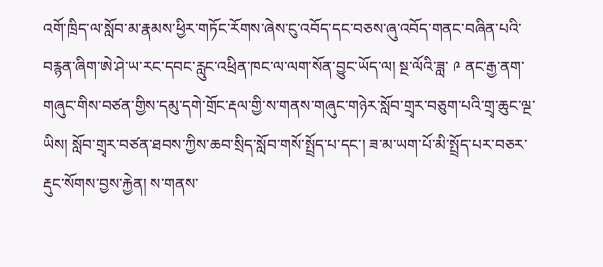འགོ་ཁྲིད་ལ་སློབ་མ་རྣམས་ཕྱིར་གཏོང་རོགས་ཞེས་ངུ་འབོད་དང་བཅས་ཞུ་འབོད་གནང་བཞིན་པའི་བརྙན་ཞིག་ཨེ་ཤེ་ཡ་རང་དབང་རླུང་འཕྲིན་ཁང་ལ་ལག་སོན་བྱུང་ཡོད་ལ། སྔ་ལོའི་ཟླ་ ༩ ནང་རྒྱ་ནག་གཞུང་གིས་བཙན་གྱིས་དམུ་དགེ་གྲོང་རྡལ་གྱི་ས་གནས་གཞུང་གཉེར་སློབ་གྲྭར་བཅུག་པའི་གྲྭ་ཆུང་ལྔ་ཡིས། སློབ་གྲྭར་བཙན་ཐབས་ཀྱིས་ཆབ་སྲིད་སློབ་གསོ་སྤྲོད་པ་དང་། ཟ་མ་ཡག་པོ་མི་སྤྲོད་པར་བཅར་རྡུང་སོགས་བྱས་རྐྱེན། ས་གནས་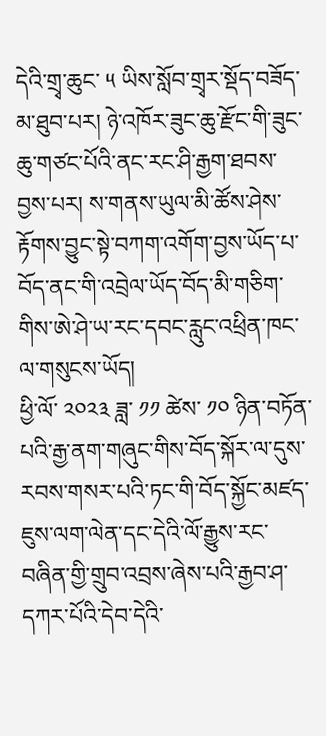དེའི་གྲྭ་ཆུང་ ༥ ཡིས་སློབ་གྲྭར་སྡོད་བཟོད་མ་ཐུབ་པར། ཉེ་འཁོར་ཟུང་ཆུ་རྫོང་གི་ཟུང་ཆུ་གཙང་པོའི་ནང་རང་ཤི་རྒྱག་ཐབས་བྱས་པར། ས་གནས་ཡུལ་མི་ཚོས་ཤེས་རྟོགས་བྱུང་སྟེ་བཀག་འགོག་བྱས་ཡོད་པ་བོད་ནང་གི་འབྲེལ་ཡོད་བོད་མི་གཅིག་གིས་ཨེ་ཤེ་ཡ་རང་དབང་རླུང་འཕྲིན་ཁང་ལ་གསུངས་ཡོད།
ཕྱི་ལོ་ ༢༠༢༣ ཟླ་ ༡༡ ཚེས་ ༡༠ ཉིན་བཏོན་པའི་རྒྱ་ནག་གཞུང་གིས་བོད་སྐོར་ལ་དུས་རབས་གསར་པའི་ཏང་གི་བོད་སྐྱོང་མཛད་ཇུས་ལག་ལེན་དང་དེའི་ལོ་རྒྱུས་རང་བཞིན་གྱི་གྲུབ་འབྲས་ཞེས་པའི་རྒྱབ་ཤ་དཀར་པོའི་དེབ་དེའི་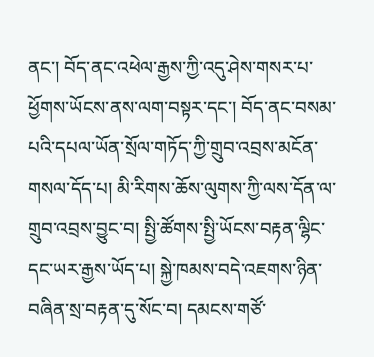ནང་། བོད་ནང་འཕེལ་རྒྱས་ཀྱི་འདུ་ཤེས་གསར་པ་ཕྱོགས་ཡོངས་ནས་ལག་བསྟར་དང་། བོད་ནང་བསམ་པའི་དཔལ་ཡོན་སྲོལ་གཏོད་ཀྱི་གྲུབ་འབྲས་མངོན་གསལ་དོད་པ། མི་རིགས་ཆོས་ལུགས་ཀྱི་ལས་དོན་ལ་གྲུབ་འབྲས་བྱུང་བ། སྤྱི་ཚོགས་སྤྱི་ཡོངས་བརྟན་ལྷིང་དང་ཡར་རྒྱས་ཡོད་པ། སྐྱེ་ཁམས་བདེ་འཇགས་ཉིན་བཞིན་སྲ་བརྟན་དུ་སོང་བ། དམངས་གཙོ་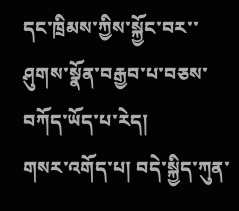དང་ཁྲིམས་ཀྱིས་སྐྱོང་བར་་ཤུགས་སྣོན་བརྒྱབ་པ་བཅས་བཀོད་ཡོད་པ་རེད།
གསར་འགོད་པ། བདེ་སྐྱིད་ཀུན་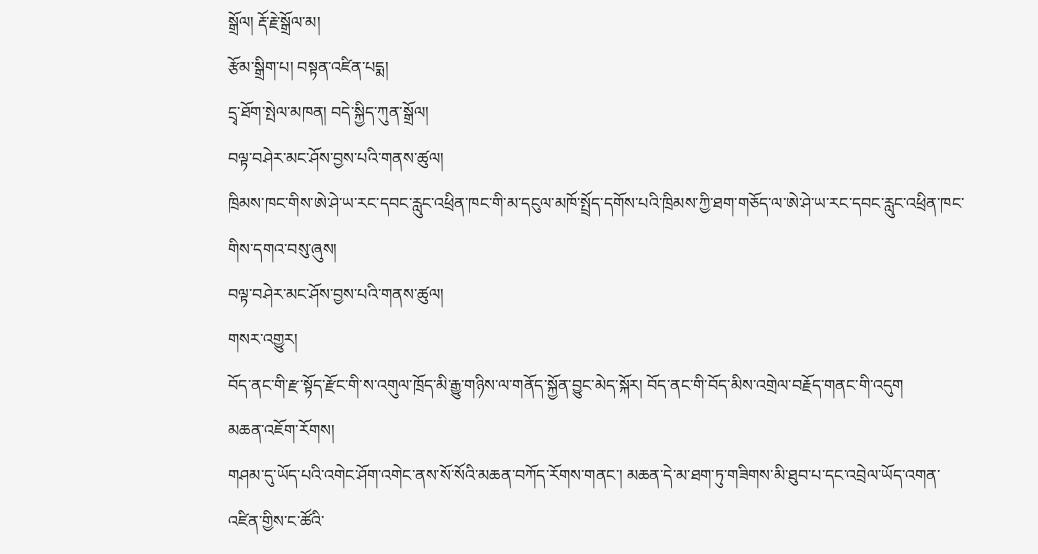སྒྲོལ། རྡོ་རྗེ་སྒྲོལ་མ།
རྩོམ་སྒྲིག་པ། བསྟན་འཛིན་པདྨ།
དྲྭ་ཐོག་སྤེལ་མཁན། བདེ་སྐྱིད་ཀུན་སྒྲོལ།
བལྟ་བཤེར་མང་ཤོས་བྱས་པའི་གནས་ཚུལ།
ཁྲིམས་ཁང་གིས་ཨེ་ཤེ་ཡ་རང་དབང་རླུང་འཕྲིན་ཁང་གི་མ་དངུལ་མཁོ་སྤྲོད་དགོས་པའི་ཁྲིམས་ཀྱི་ཐག་གཅོད་ལ་ཨེ་ཤེ་ཡ་རང་དབང་རླུང་འཕྲིན་ཁང་གིས་དགའ་བསུ་ཞུས།
བལྟ་བཤེར་མང་ཤོས་བྱས་པའི་གནས་ཚུལ།
གསར་འགྱུར།
བོད་ནང་གི་རྫ་སྟོད་རྫོང་གི་ས་འགུལ་ཁྲོད་མི་རྒྱུ་གཉིས་ལ་གནོད་སྐྱོན་བྱུང་མེད་སྐོར། བོད་ནང་གི་བོད་མིས་འགྲེལ་བརྗོད་གནང་གི་འདུག
མཆན་འཇོག་རོགས།
གཤམ་དུ་ཡོད་པའི་འགེང་ཤོག་འགེང་ནས་སོ་སོའི་མཆན་བཀོད་རོགས་གནང་། མཆན་དེ་མ་ཐག་ཏུ་གཟིགས་མི་ཐུབ་པ་དང་འབྲེལ་ཡོད་འགན་འཛིན་གྱིས་ང་ཚོའི་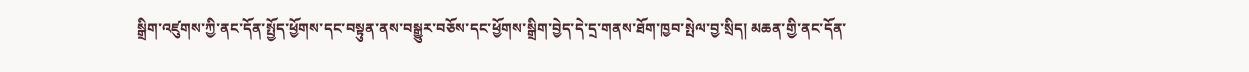སྒྲིག་འཛུགས་ཀྱི་ནང་དོན་སྤྱོད་ཕྱོགས་དང་བསྟུན་ནས་བསྒྱུར་བཅོས་དང་ཕྱོགས་སྒྲིག་བྱེད་དེ་དྲ་གནས་ཐོག་ཁྱབ་སྤེལ་བྱ་སྲིད། མཆན་གྱི་ནང་དོན་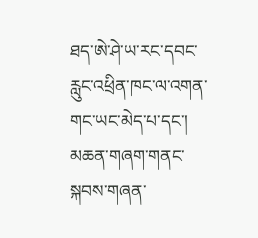ཐད་ཨེ་ཤེ་ཡ་རང་དབང་རླུང་འཕྲིན་ཁང་ལ་འགན་གང་ཡང་མེད་པ་དང་། མཆན་གཞག་གནང་སྐབས་གཞན་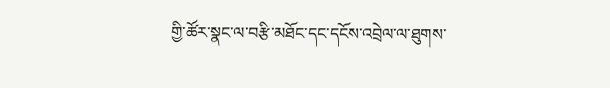གྱི་ཚོར་སྣང་ལ་བརྩི་མཐོང་དང་དངོས་འབྲེལ་ལ་ཐུགས་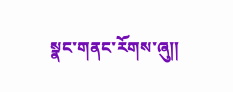སྣང་གནང་རོགས་ཞུ༎